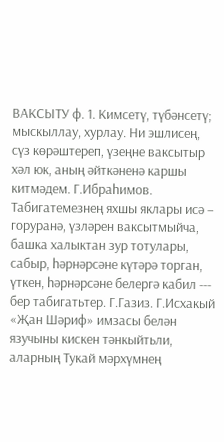ВАКСЫТУ ф. 1. Кимсетү, түбәнсетү; мыскыллау, хурлау. Ни эшлисең, сүз көрәштереп, үзеңне ваксытыр хәл юк, аның әйткәненә каршы китмәдем. Г.Ибраһимов. Табигатемезнең яхшы яклары исә – горуранә, үзләрен ваксытмыйча, башка халыктан зур тотулары, сабыр, һәрнәрсәне күтәрә торган, үткен, һәрнәрсәне белергә кабил --- бер табигатьтер. Г.Газиз. Г.Исхакый «Җан Шәриф» имзасы белән язучыны кискен тәнкыйтьли, аларның Тукай мәрхүмнең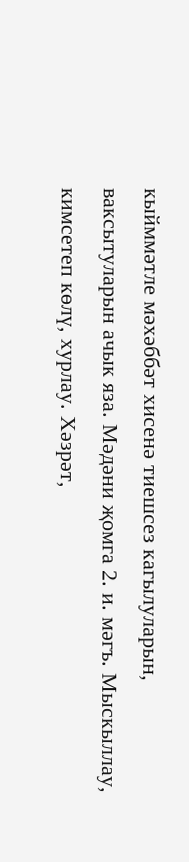кыйммәтле мәхәббәт хисенә тиешсез кагылуларын, ваксытуларын ачык яза. Мәдәни җомга 2. и. мәгъ. Мыскыллау, кимсетеп көлү, хурлау. Хәзрәт,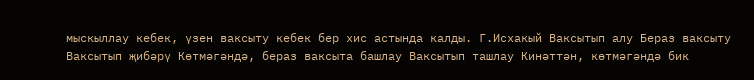мыскыллау кебек, үзен ваксыту кебек бер хис астында калды. Г.Исхакый Ваксытып алу Бераз ваксыту Ваксытып җибәрү Көтмәгәндә, бераз ваксыта башлау Ваксытып ташлау Кинәттән, көтмәгәндә бик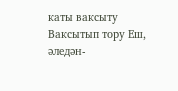каты ваксыту Ваксытып тору Еш, әледән-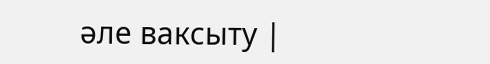әле ваксыту |